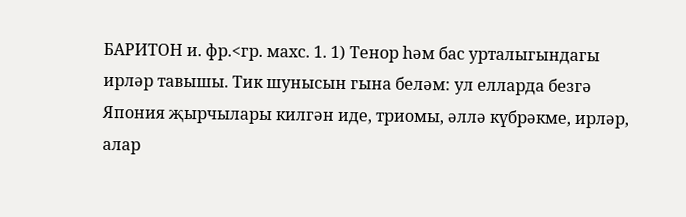БАРИТОН и. фр.<гр. махс. 1. 1) Тенор һәм бас урталыгындагы ирләр тавышы. Тик шунысын гына беләм: ул елларда безгә Япония җырчылары килгән иде, триомы, әллә күбрәкме, ирләр, алар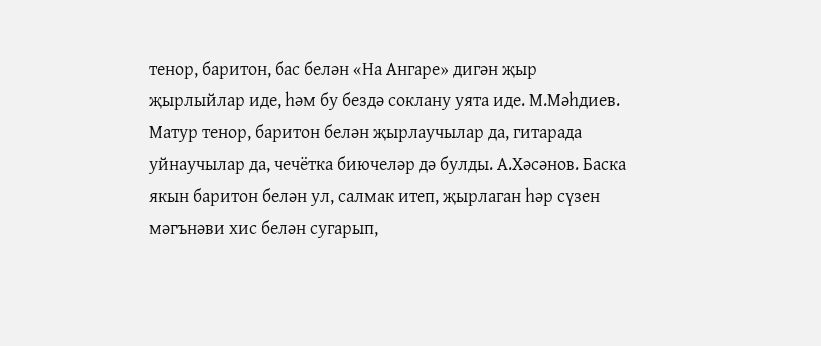тенор, баритон, бас белән «На Ангаре» дигән җыр җырлыйлар иде, һәм бу бездә соклану уята иде. М.Мәһдиев. Матур тенор, баритон белән җырлаучылар да, гитарада уйнаучылар да, чечётка биючеләр дә булды. А.Хәсәнов. Баска якын баритон белән ул, салмак итеп, җырлаган һәр сүзен мәгънәви хис белән сугарып,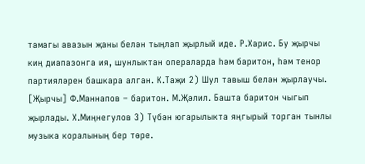тамагы авазын җаны белән тыңлап җырлый иде. Р.Харис. Бу җырчы киң диапазонга ия, шунлыктан операларда һәм баритон, һәм тенор партияләрен башкара алган. К.Таҗи 2) Шул тавыш белән җырлаучы. [Җырчы] Ф.Маннапов – баритон. М.Җәлил. Башта баритон чыгып җырлады. Х.Миңнегулов 3) Түбән югарылыкта яңгырый торган тынлы музыка коралының бер төре.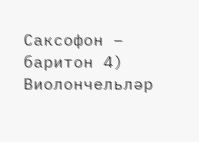Саксофон – баритон 4) Виолончельләр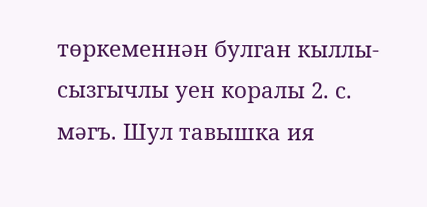төркеменнән булган кыллы-сызгычлы уен коралы 2. с. мәгъ. Шул тавышка ия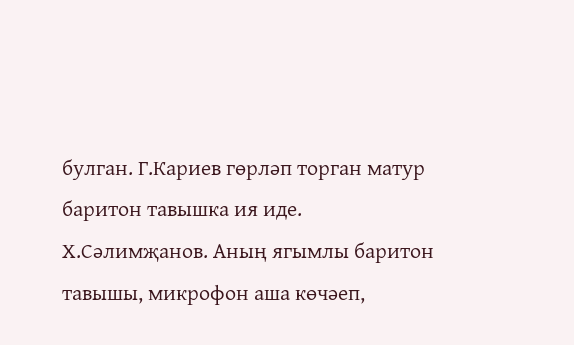булган. Г.Кариев гөрләп торган матур баритон тавышка ия иде. Х.Сәлимҗанов. Аның ягымлы баритон тавышы, микрофон аша көчәеп,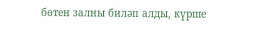бөтен залны биләп алды, күрше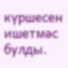күршесен ишетмәс булды.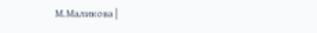М.Маликова |